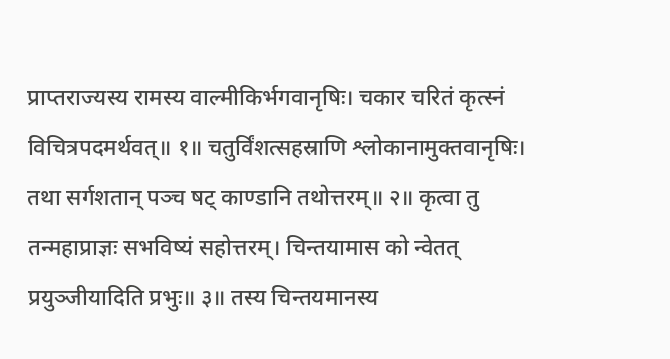प्राप्तराज्यस्य रामस्य वाल्मीकिर्भगवानृषिः। चकार चरितं कृत्स्नं विचित्रपदमर्थवत्॥ १॥ चतुर्विंशत्सहस्राणि श्लोकानामुक्तवानृषिः। तथा सर्गशतान् पञ्च षट् काण्डानि तथोत्तरम्॥ २॥ कृत्वा तु तन्महाप्राज्ञः सभविष्यं सहोत्तरम्। चिन्तयामास को न्वेतत् प्रयुञ्जीयादिति प्रभुः॥ ३॥ तस्य चिन्तयमानस्य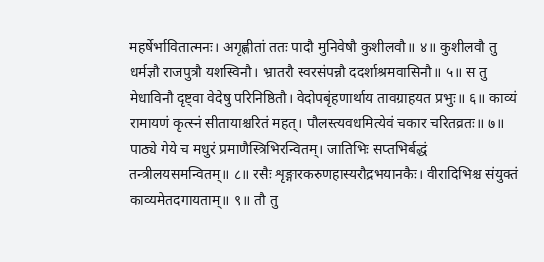महर्षेर्भावितात्मनः। अगृह्णीतां ततः पादौ मुनिवेषौ कुशीलवौ॥ ४॥ कुशीलवौ तु धर्मज्ञौ राजपुत्रौ यशस्विनौ। भ्रातरौ स्वरसंपन्नौ ददर्शाश्रमवासिनौ॥ ५॥ स तु मेधाविनौ दृष्ट्वा वेदेषु परिनिष्ठितौ। वेदोपबृंहणार्थाय तावग्राहयत प्रभुः॥ ६॥ काव्यं रामायणं कृत्स्नं सीतायाश्चरितं महत्। पौलस्त्यवधमित्येवं चकार चरितव्रतः॥ ७॥ पाठ्ये गेये च मधुरं प्रमाणैस्त्रिभिरन्वितम्। जातिभिः सप्तभिर्बद्धं तन्त्रीलयसमन्वितम्॥ ८॥ रसैः शृङ्गारकरुणहास्यरौद्रभयानकैः। वीरादिभिश्च संयुक्तं काव्यमेतदगायताम्॥ ९॥ तौ तु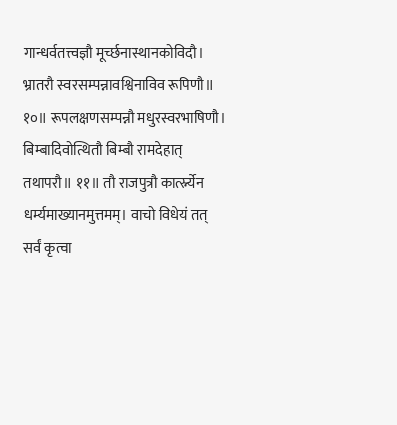गान्धर्वतत्त्वज्ञौ मूर्च्छनास्थानकोविदौ। भ्रातरौ स्वरसम्पन्नावश्विनाविव रूपिणौ॥ १०॥ रूपलक्षणसम्पन्नौ मधुरस्वरभाषिणौ। बिम्बादिवोत्थितौ बिम्बौ रामदेहात् तथापरौ॥ ११॥ तौ राजपुत्रौ कार्त्स्न्येन धर्म्यमाख्यानमुत्तमम्। वाचो विधेयं तत् सर्वं कृत्वा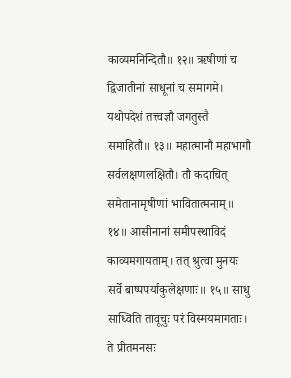काव्यमनिन्दितौ॥ १२॥ ऋषीणां च द्विजातीनां साधूनां च समागमे। यथोपदेशं तत्त्वज्ञौ जगतुस्तै समाहितौ॥ १३॥ महात्मानौ महाभागौ सर्वलक्षणलक्षितौ। तौ कदाचित् समेतानामृषीणां भावितात्मनाम्॥ १४॥ आसीनानां समीपस्थाविदं काव्यमगायताम्। तत् श्रुत्वा मुनयः सर्वे बाष्पपर्याकुलेक्षणाः॥ १५॥ साधु साध्विति तावूचुः परं विस्मयमागताः। ते प्रीतमनसः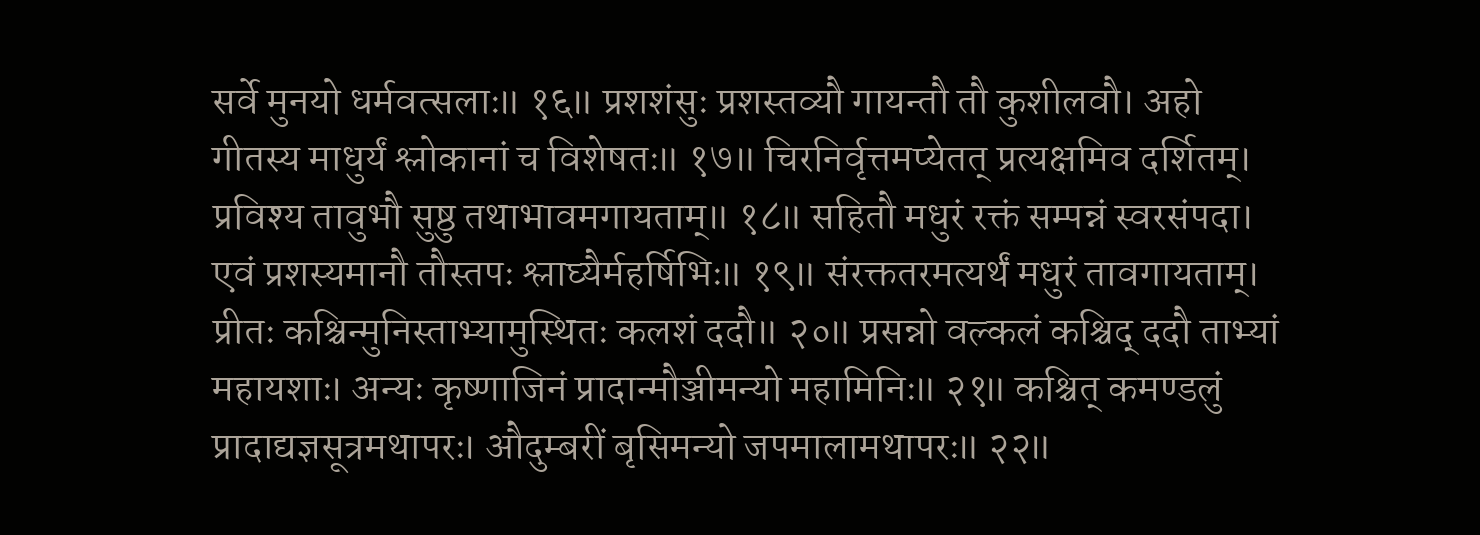सर्वे मुनयो धर्मवत्सलाः॥ १६॥ प्रशशंसुः प्रशस्तव्यौ गायन्तौ तौ कुशीलवौ। अहो गीतस्य माधुर्यं श्लोकानां च विशेषतः॥ १७॥ चिरनिर्वृत्तमप्येतत् प्रत्यक्षमिव दर्शितम्। प्रविश्य तावुभौ सुष्ठु तथाभावमगायताम्॥ १८॥ सहितौ मधुरं रक्तं सम्पन्नं स्वरसंपदा। एवं प्रशस्यमानौ तौस्तपः श्लाघ्यैर्महर्षिभिः॥ १९॥ संरक्ततरमत्यर्थं मधुरं तावगायताम्। प्रीतः कश्चिन्मुनिस्ताभ्यामुस्थितः कलशं ददौ॥ २०॥ प्रसन्नो वल्कलं कश्चिद् ददौ ताभ्यां महायशाः। अन्यः कृष्णाजिनं प्रादान्मौञ्जीमन्यो महामिनिः॥ २१॥ कश्चित् कमण्डलुं प्रादाद्यज्ञसूत्रमथापरः। औदुम्बरीं बृसिमन्यो जपमालामथापरः॥ २२॥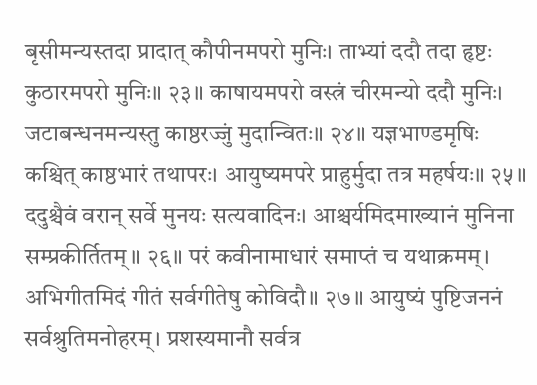बृसीमन्यस्तदा प्रादात् कौपीनमपरो मुनिः। ताभ्यां ददौ तदा हृष्टः कुठारमपरो मुनिः॥ २३॥ काषायमपरो वस्त्रं चीरमन्यो ददौ मुनिः। जटाबन्धनमन्यस्तु काष्ठरज्जुं मुदान्वितः॥ २४॥ यज्ञभाण्डमृषिः कश्चित् काष्ठभारं तथापरः। आयुष्यमपरे प्राहुर्मुदा तत्र महर्षयः॥ २५॥ ददुश्चैवं वरान् सर्वे मुनयः सत्यवादिनः। आश्चर्यमिदमाख्यानं मुनिना सम्प्रकीर्तितम्॥ २६॥ परं कवीनामाधारं समाप्तं च यथाक्रमम्। अभिगीतमिदं गीतं सर्वगीतेषु कोविदौ॥ २७॥ आयुष्यं पुष्टिजननं सर्वश्रुतिमनोहरम्। प्रशस्यमानौ सर्वत्र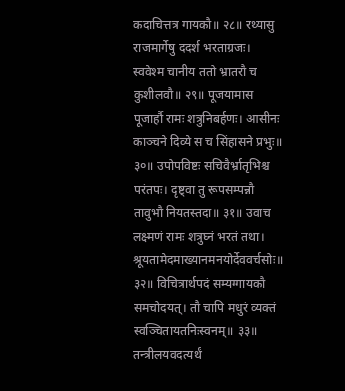कदाचित्तत्र गायकौ॥ २८॥ रथ्यासु राजमार्गेषु ददर्श भरताग्रजः। स्ववेश्म चानीय ततो भ्रातरौ च कुशीलवौ॥ २९॥ पूजयामास पूजार्हौ रामः शत्रुनिबर्हणः। आसीनः काञ्चने दिव्ये स च सिंहासने प्रभुः॥ ३०॥ उपोपविष्टः सचिवैर्भ्रातृभिश्च परंतपः। दृष्ट्वा तु रूपसम्पन्नौ तावुभौ नियतस्तदा॥ ३१॥ उवाच लक्ष्मणं रामः शत्रुघ्नं भरतं तथा। श्रूयतामेदमाख्यानमनयोर्देववर्चसोः॥ ३२॥ विचित्रार्थपदं सम्यग्गायकौ समचोदयत्। तौ चापि मधुरं व्यक्तं स्वञ्चितायतनिःस्वनम्॥ ३३॥ तन्त्रीलयवदत्यर्थं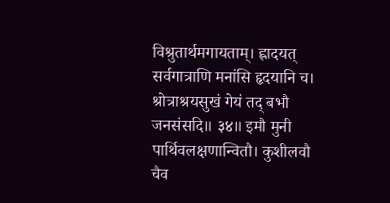विश्रुतार्थमगायताम्। ह्लादयत् सर्वगात्राणि मनांसि हृदयानि च। श्रोत्राश्रयसुखं गेयं तद् बभौ जनसंसदि॥ ३४॥ इमौ मुनी पार्थिवलक्षणान्वितौ। कुशीलवौ चैव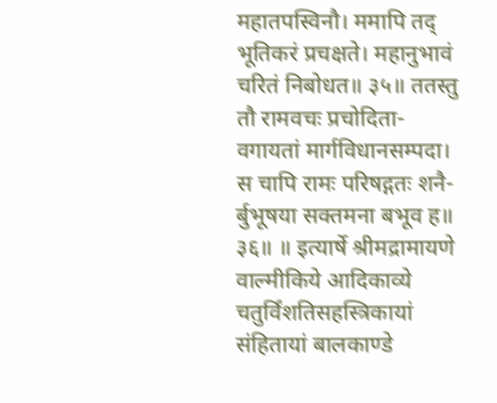महातपस्विनौ। ममापि तद् भूतिकरं प्रचक्षते। महानुभावं चरितं निबोधत॥ ३५॥ ततस्तु तौ रामवचः प्रचोदिता- वगायतां मार्गविधानसम्पदा। स चापि रामः परिषद्गतः शनै- र्बुभूषया सक्तमना बभूव ह॥ ३६॥ ॥ इत्यार्षे श्रीमद्रामायणे वाल्मीकिये आदिकाव्ये चतुर्विंशतिसहस्त्रिकायां संहितायां बालकाण्डे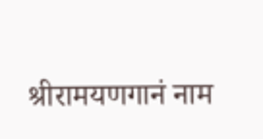श्रीरामयणगानं नाम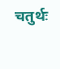चतुर्थः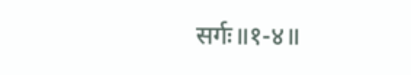सर्गः॥१-४॥